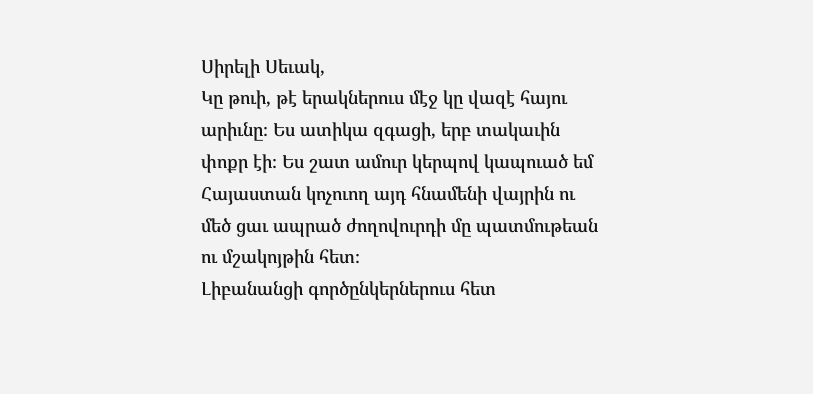Սիրելի Սեւակ,
Կը թուի, թէ երակներուս մէջ կը վազէ հայու արիւնը։ Ես ատիկա զգացի, երբ տակաւին փոքր էի։ Ես շատ ամուր կերպով կապուած եմ Հայաստան կոչուող այդ հնամենի վայրին ու մեծ ցաւ ապրած ժողովուրդի մը պատմութեան ու մշակոյթին հետ։
Լիբանանցի գործընկերներուս հետ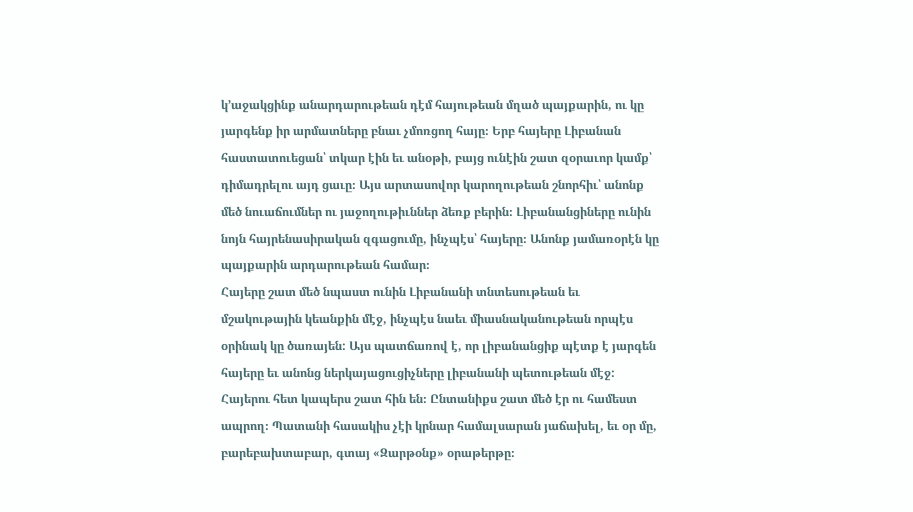կ’աջակցինք անարդարութեան դէմ հայութեան մղած պայքարին, ու կը յարգենք իր արմատները բնաւ չմոռցող հայը։ Երբ հայերը Լիբանան հաստատուեցան՝ տկար էին եւ անօթի, բայց ունէին շատ զօրաւոր կամք՝ դիմադրելու այդ ցաւը։ Այս արտասովոր կարողութեան շնորհիւ՝ անոնք մեծ նուաճումներ ու յաջողութիւններ ձեռք բերին։ Լիբանանցիները ունին նոյն հայրենասիրական զգացումը, ինչպէս՝ հայերը։ Անոնք յամառօրէն կը պայքարին արդարութեան համար։
Հայերը շատ մեծ նպաստ ունին Լիբանանի տնտեսութեան եւ մշակութային կեանքին մէջ, ինչպէս նաեւ միասնականութեան որպէս օրինակ կը ծառայեն: Այս պատճառով է, որ լիբանանցիք պէտք է յարգեն հայերը եւ անոնց ներկայացուցիչները լիբանանի պետութեան մէջ:
Հայերու հետ կապերս շատ հին են։ Ընտանիքս շատ մեծ էր ու համեստ ապրող։ Պատանի հասակիս չէի կրնար համալսարան յաճախել, եւ օր մը, բարեբախտաբար, գտայ «Զարթօնք» օրաթերթը։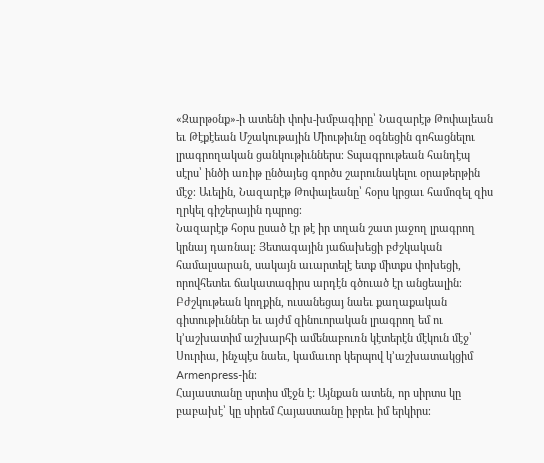«Զարթօնք»-ի ատենի փոխ-խմբագիրը՝ Նազարէթ Թոփալեան եւ Թէքէեան Մշակութային Միութիւնը օգնեցին գոհացնելու լրագրողական ցանկութիւններս։ Տպագրութեան հանդէպ սէրս՝ ինծի առիթ ընծայեց գործս շարունակելու օրաթերթին մէջ։ Աւելին, Նազարէթ Թոփալեանը՝ հօրս կրցաւ համոզել զիս ղրկել գիշերային դպրոց։
Նազարէթ հօրս ըսած էր թէ իր տղան շատ յաջող լրագրող կրնայ դառնալ։ Յետագային յաճախեցի բժշկական համալսարան, սակայն աւարտելէ ետք միտքս փոխեցի, որովհետեւ ճակատագիրս արդէն գծուած էր անցեալին։
Բժշկութեան կողքին, ուսանեցայ նաեւ քաղաքական գիտութիւններ եւ այժմ զինուորական լրագրող եմ ու կ’աշխատիմ աշխարհի ամենաբուռն կէտերէն մէկուն մէջ՝ Սուրիա, ինչպէս նաեւ, կամաւոր կերպով կ’աշխատակցիմ Armenpress-ին։
Հայաստանը սրտիս մէջն է: Այնքան ատեն, որ սիրտս կը բաբախէ՝ կը սիրեմ Հայաստանը իբրեւ իմ երկիրս։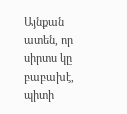Այնքան ատեն, որ սիրտս կը բաբախէ, պիտի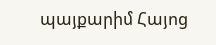պայքարիմ Հայոց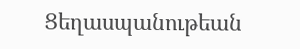Ցեղասպանութեան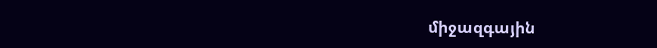միջազգային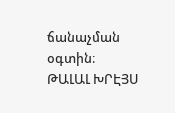ճանաչման օգտին։
ԹԱԼԱԼ ԽՐԷՅՍ